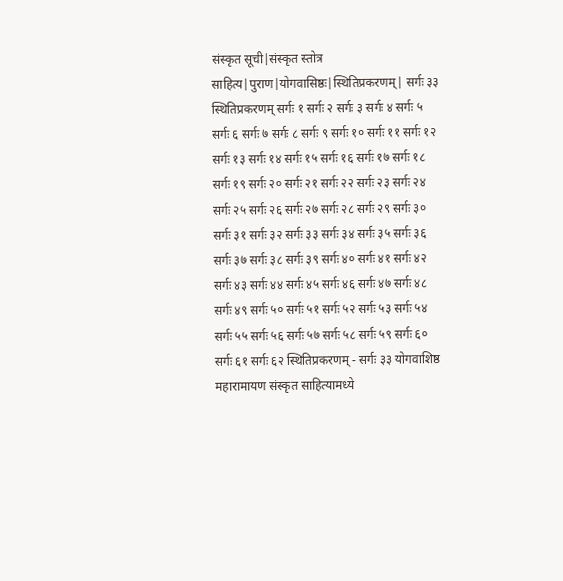संस्कृत सूची|संस्कृत स्तोत्र साहित्य|पुराण|योगवासिष्ठः|स्थितिप्रकरणम्| सर्गः ३३ स्थितिप्रकरणम् सर्गः १ सर्गः २ सर्गः ३ सर्गः ४ सर्गः ५ सर्गः ६ सर्गः ७ सर्गः ८ सर्गः ९ सर्गः १० सर्गः ११ सर्गः १२ सर्गः १३ सर्गः १४ सर्गः १५ सर्गः १६ सर्गः १७ सर्गः १८ सर्गः १९ सर्गः २० सर्गः २१ सर्गः २२ सर्गः २३ सर्गः २४ सर्गः २५ सर्गः २६ सर्गः २७ सर्गः २८ सर्गः २९ सर्गः ३० सर्गः ३१ सर्गः ३२ सर्गः ३३ सर्गः ३४ सर्गः ३५ सर्गः ३६ सर्गः ३७ सर्गः ३८ सर्गः ३९ सर्गः ४० सर्गः ४१ सर्गः ४२ सर्गः ४३ सर्गः ४४ सर्गः ४५ सर्गः ४६ सर्गः ४७ सर्गः ४८ सर्गः ४९ सर्गः ५० सर्गः ५१ सर्गः ५२ सर्गः ५३ सर्गः ५४ सर्गः ५५ सर्गः ५६ सर्गः ५७ सर्गः ५८ सर्गः ५९ सर्गः ६० सर्गः ६१ सर्गः ६२ स्थितिप्रकरणम् - सर्गः ३३ योगवाशिष्ठ महारामायण संस्कृत साहित्यामध्ये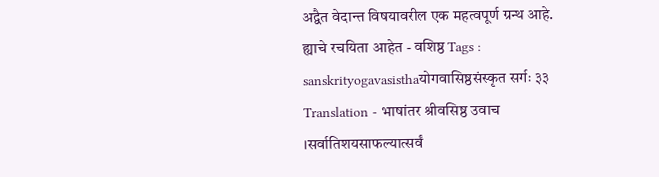अद्वैत वेदान्त विषयावरील एक महत्वपूर्ण ग्रन्थ आहे. ह्याचे रचयिता आहेत - वशिष्ठ Tags : sanskrityogavasisthaयोगवासिष्ठसंस्कृत सर्गः ३३ Translation - भाषांतर श्रीवसिष्ठ उवाच ।सर्वातिशयसाफल्यात्सर्वं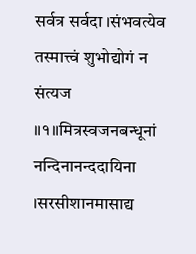सर्वत्र सर्वदा ।संभवत्येव तस्मात्त्वं शुभोद्योगं न संत्यज ॥१॥मित्रस्वजनबन्धूनां नन्दिनानन्ददायिना ।सरसीशानमासाद्य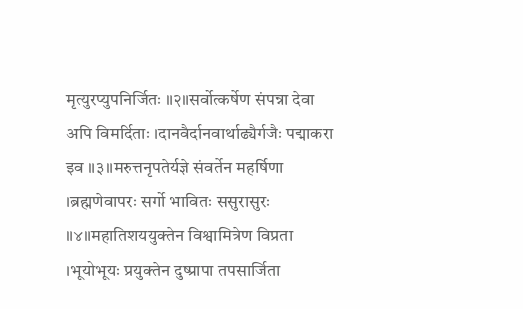मृत्युरप्युपनिर्जितः ॥२॥सर्वोत्कर्षेण संपन्ना देवा अपि विमर्दिताः ।दानवैर्दानवार्थाढ्यैर्गजैः पद्माकरा इव ॥३॥मरुत्तनृपतेर्यज्ञे संवर्तेन महर्षिणा ।ब्रह्मणेवापरः सर्गो भावितः ससुरासुरः ॥४॥महातिशययुक्तेन विश्वामित्रेण विप्रता ।भूयोभूयः प्रयुक्तेन दुष्प्रापा तपसार्जिता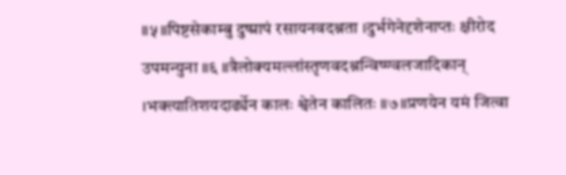॥५॥पिष्टसेकाम्बु दुष्प्रापं रसायनवदश्नता ।दुर्भगेनेदृशेनाप्तः क्षीरोद उपमन्युना ॥६ ॥त्रैलोक्यमल्लांस्तृणवदश्नन्विष्ण्वलजादिकान् ।भक्त्यातिशयदार्ढ्येन कालः श्वेतेन कालितः ॥७॥प्रणयेन यमं जित्वा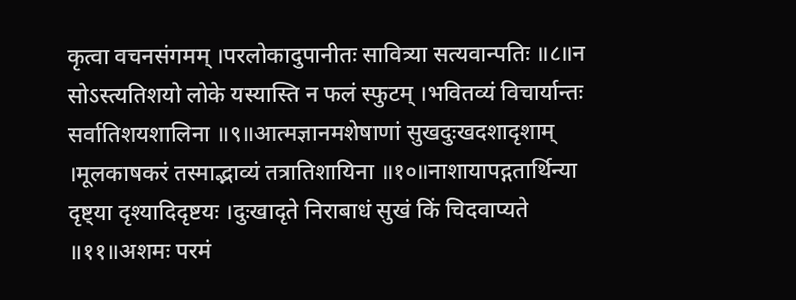कृत्वा वचनसंगमम् ।परलोकादुपानीतः सावित्र्या सत्यवान्पतिः ॥८॥न सोऽस्त्यतिशयो लोके यस्यास्ति न फलं स्फुटम् ।भवितव्यं विचार्यान्तः सर्वातिशयशालिना ॥९॥आत्मज्ञानमशेषाणां सुखदुःखदशादृशाम् ।मूलकाषकरं तस्माद्भाव्यं तत्रातिशायिना ॥१०॥नाशायापद्गतार्थिन्या दृष्ट्या दृश्यादिदृष्टयः ।दुःखादृते निराबाधं सुखं किं चिदवाप्यते ॥११॥अशमः परमं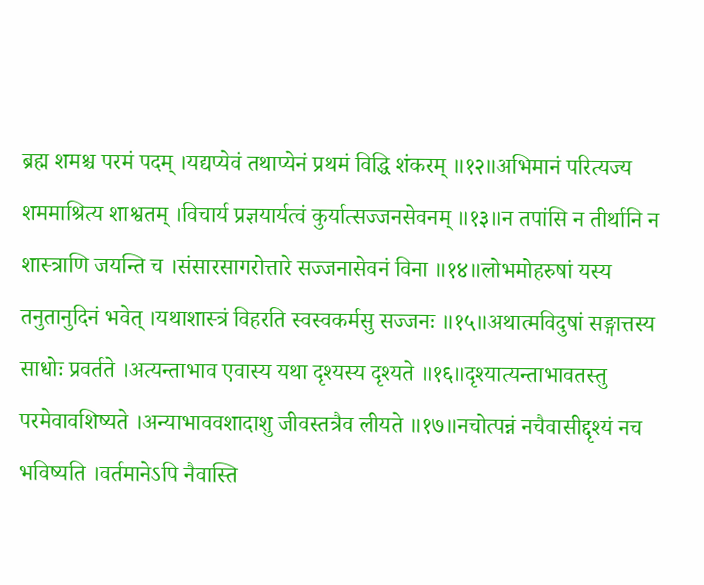ब्रह्म शमश्च परमं पदम् ।यद्यप्येवं तथाप्येनं प्रथमं विद्धि शंकरम् ॥१२॥अभिमानं परित्यज्य शममाश्रित्य शाश्वतम् ।विचार्य प्रज्ञयार्यत्वं कुर्यात्सज्जनसेवनम् ॥१३॥न तपांसि न तीर्थानि न शास्त्राणि जयन्ति च ।संसारसागरोत्तारे सज्जनासेवनं विना ॥१४॥लोभमोहरुषां यस्य तनुतानुदिनं भवेत् ।यथाशास्त्रं विहरति स्वस्वकर्मसु सज्जनः ॥१५॥अथात्मविदुषां सङ्गात्तस्य साधोः प्रवर्तते ।अत्यन्ताभाव एवास्य यथा दृश्यस्य दृश्यते ॥१६॥दृश्यात्यन्ताभावतस्तु परमेवावशिष्यते ।अन्याभाववशादाशु जीवस्तत्रैव लीयते ॥१७॥नचोत्पन्नं नचैवासीद्दृश्यं नच भविष्यति ।वर्तमानेऽपि नैवास्ति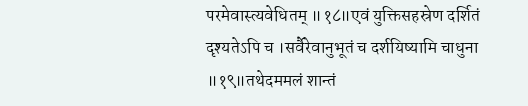परमेवास्त्यवेधितम् ॥१८॥एवं युक्तिसहस्रेण दर्शितं दृश्यतेऽपि च ।सर्वैरेवानुभूतं च दर्शयिष्यामि चाधुना ॥१९॥तथेदममलं शान्तं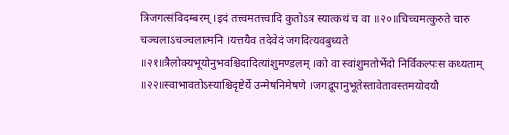त्रिजगत्संविदम्बरम् ।इदं तत्त्वमतत्त्वादि कुतोऽत्र स्यात्कथं च वा ॥२०॥चिच्चमत्कुरुते चारु चञ्चलाऽचञ्चलात्मनि ।यत्तयैव तदेवेदं जगदित्यवबुध्यते ॥२१॥त्रैलोक्यभूयोनुभवश्चिदादित्यांशुमण्डलम् ।को वा स्वांशुमतोर्भेदो निर्विकल्पःस कथ्यताम् ॥२२॥स्वाभावतोऽस्याश्चिदृष्टेर्ये उन्मेषनिमेषणे ।जगद्रूपानुभूतेस्तावेतावस्तमयोदयौ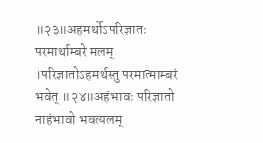॥२३॥अहमर्थोऽपरिज्ञातः परमार्थाम्बरे मलम् ।परिज्ञातोऽहमर्थस्तु परमात्माम्बरं भवेत् ॥२४॥अहंभावः परिज्ञातो नाहंभावो भवत्यलम्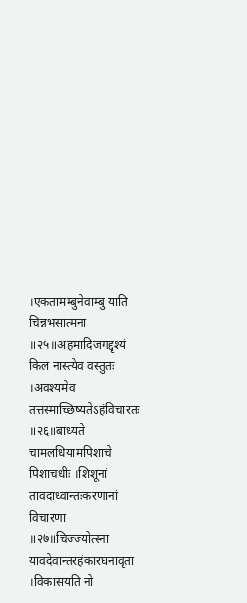।एकतामम्बुनेवाम्बु याति चिन्नभसात्मना ॥२५॥अहमादिजगद्दृश्यं किल नास्त्येव वस्तुतः ।अवश्यमेव तत्तस्माच्छिष्यतेऽहंविचारतः ॥२६॥बाध्यते चामलधियामपिशाचे पिशाचधीः ।शिशूनां तावदाध्वान्तःकरणानां विचारणा ॥२७॥चिज्ज्योत्स्ना यावदेवान्तरहंकारघनावृता ।विकासयति नो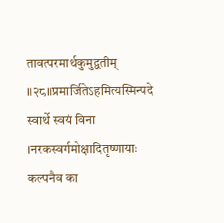तावत्परमार्थकुमुद्वतीम् ॥२८॥प्रमार्जितेऽहमित्यस्मिन्पदे स्वार्थे स्वयं विना ।नरकस्वर्गमोक्षादितृष्णायाः कल्पनैव का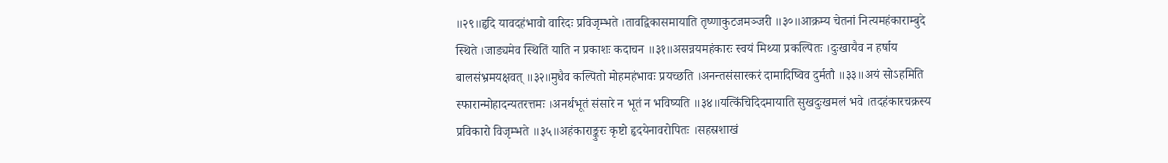॥२९॥हृदि यावदहंभावो वारिदः प्रविजृम्भते ।तावद्विकासमायाति तृष्णाकुटजमञ्जरी ॥३०॥आक्रम्य चेतनां नित्यमहंकाराम्बुदे स्थिते ।जाड्यमेव स्थितिं याति न प्रकाशः कदाचन ॥३१॥असन्नयमहंकारः स्वयं मिथ्या प्रकल्पितः ।दुःखायैव न हर्षाय बालसंभ्रमयक्षवत् ॥३२॥मुधैव कल्पितो मोहमहंभावः प्रयच्छति ।अनन्तसंसारकरं दामादिष्विव दुर्मतौ ॥३३॥अयं सोऽहमिति स्फारान्मोहादन्यतरत्तमः ।अनर्थभूतं संसारे न भूतं न भविष्यति ॥३४॥यत्किंचिदिदमायाति सुखदुःखमलं भवे ।तदहंकारचक्रस्य प्रविकारो विजृम्भते ॥३५॥अहंकाराङ्कुरः कृष्टो हृदयेनावरोपितः ।सहस्रशाखं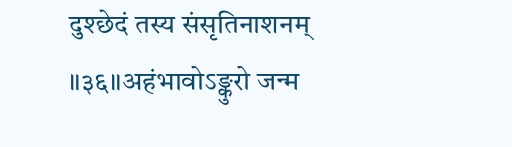दुश्छेदं तस्य संसृतिनाशनम् ॥३६॥अहंभावोऽङ्कुरो जन्म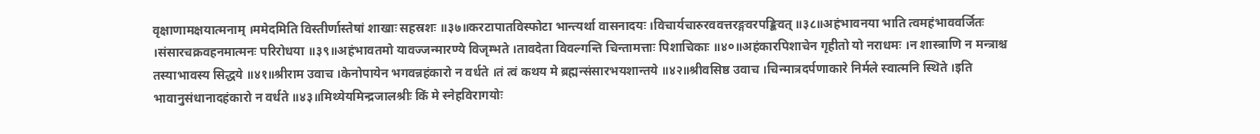वृक्षाणामक्षयात्मनाम् ।ममेदमिति विस्तीर्णास्तेषां शाखाः सहस्रशः ॥३७॥करटापातविस्फोटा भान्त्यर्था वासनादयः ।विचार्यचारुरववत्तरङ्गवरपङ्किवत् ॥३८॥अहंभावनया भाति त्वमहंभाववर्जितः ।संसारचक्रवहनमात्मनः परिरोधया ॥३९॥अहंभावतमो यावज्जन्मारण्ये विजृम्भते ।तावदेता विवल्गन्ति चिन्तामत्ताः पिशाचिकाः ॥४०॥अहंकारपिशाचेन गृहीतो यो नराधमः ।न शास्त्राणि न मन्त्राश्च तस्याभावस्य सिद्धये ॥४१॥श्रीराम उवाच ।केनोपायेन भगवन्नहंकारो न वर्धते ।तं त्वं कथय मे ब्रह्मन्संसारभयशान्तये ॥४२॥श्रीवसिष्ठ उवाच ।चिन्मात्रदर्पणाकारे निर्मले स्वात्मनि स्थिते ।इति भावानुसंधानादहंकारो न वर्धते ॥४३॥मिथ्येयमिन्द्रजालश्रीः किं मे स्नेहविरागयोः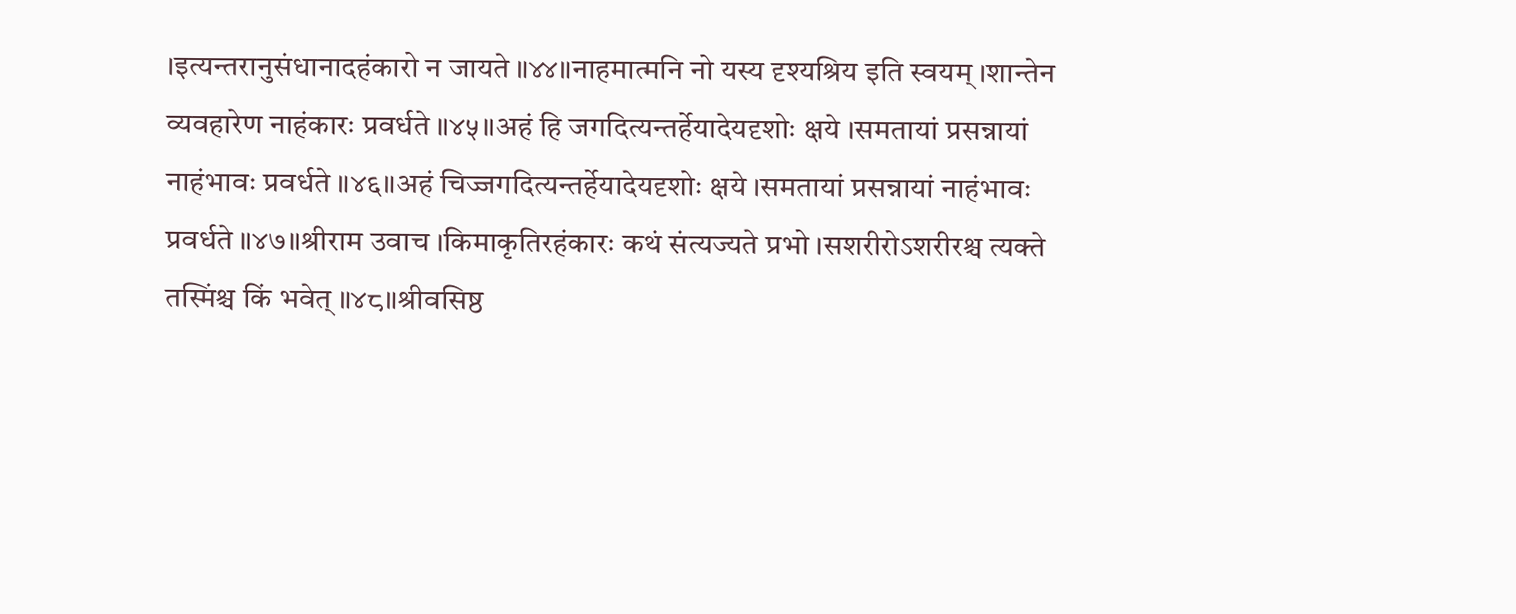।इत्यन्तरानुसंधानादहंकारो न जायते ॥४४॥नाहमात्मनि नो यस्य दृश्यश्रिय इति स्वयम् ।शान्तेन व्यवहारेण नाहंकारः प्रवर्धते ॥४५॥अहं हि जगदित्यन्तर्हेयादेयदृशोः क्षये ।समतायां प्रसन्नायां नाहंभावः प्रवर्धते ॥४६॥अहं चिज्जगदित्यन्तर्हेयादेयदृशोः क्षये ।समतायां प्रसन्नायां नाहंभावः प्रवर्धते ॥४७॥श्रीराम उवाच ।किमाकृतिरहंकारः कथं संत्यज्यते प्रभो ।सशरीरोऽशरीरश्च त्यक्ते तस्मिंश्च किं भवेत् ॥४८॥श्रीवसिष्ठ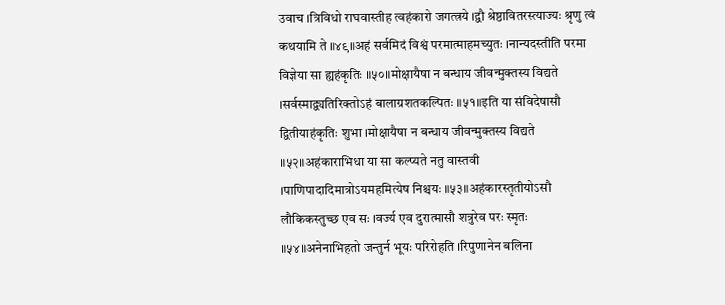उवाच ।त्रिविधो राघवास्तीह त्वहंकारो जगत्त्रये ।द्वौ श्रेष्ठावितरस्त्याज्यः श्रृणु त्वं कथयामि ते ॥४९॥अहं सर्वमिदं विश्वं परमात्माहमच्युतः ।नान्यदस्तीति परमा विज्ञेया सा ह्यहंकृतिः ॥५०॥मोक्षायैषा न बन्धाय जीवन्मुक्तस्य विद्यते ।सर्वस्माद्व्यतिरिक्तोऽहं बालाग्रशतकल्पितः ॥५१॥इति या संविदेषासौ द्वितीयाहंकृतिः शुभा ।मोक्षायैषा न बन्धाय जीवन्मुक्तस्य विद्यते ॥५२॥अहंकाराभिधा या सा कल्प्यते नतु वास्तवी ।पाणिपादादिमात्रोऽयमहमित्येष निश्चयः ॥५३॥अहंकारस्तृतीयोऽसौ लौकिकस्तुच्छ एव सः ।वर्ज्य एव दुरात्मासौ शत्रुरेव परः स्मृतः ॥५४॥अनेनाभिहतो जन्तुर्न भूयः परिरोहति ।रिपुणानेन बलिना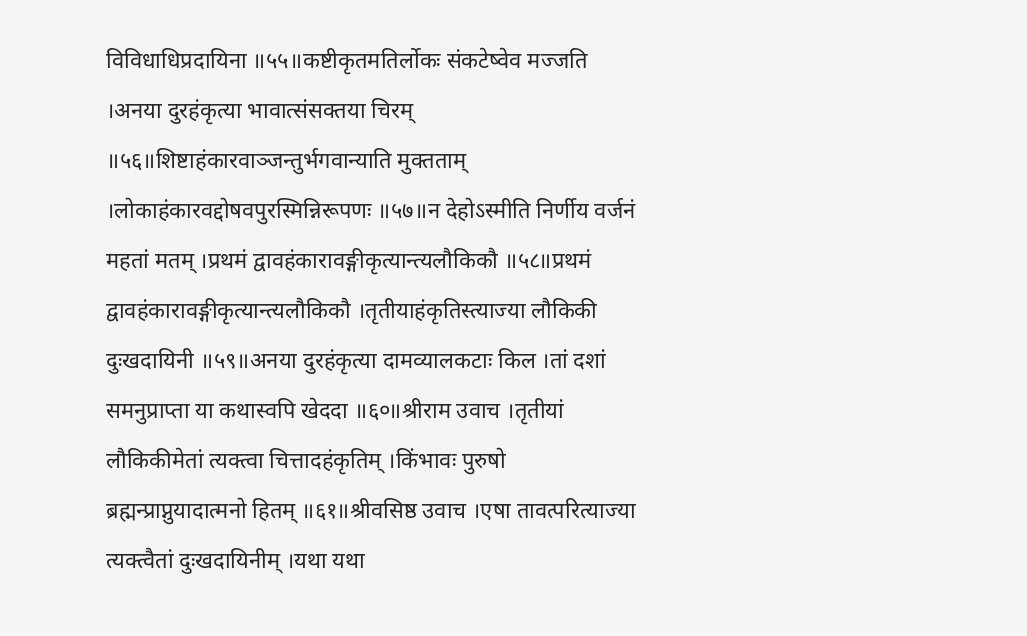विविधाधिप्रदायिना ॥५५॥कष्टीकृतमतिर्लोकः संकटेष्वेव मज्जति ।अनया दुरहंकृत्या भावात्संसक्तया चिरम् ॥५६॥शिष्टाहंकारवाञ्जन्तुर्भगवान्याति मुक्तताम् ।लोकाहंकारवद्दोषवपुरस्मिन्निरूपणः ॥५७॥न देहोऽस्मीति निर्णीय वर्जनं महतां मतम् ।प्रथमं द्वावहंकारावङ्गीकृत्यान्त्यलौकिकौ ॥५८॥प्रथमं द्वावहंकारावङ्गीकृत्यान्त्यलौकिकौ ।तृतीयाहंकृतिस्त्याज्या लौकिकी दुःखदायिनी ॥५९॥अनया दुरहंकृत्या दामव्यालकटाः किल ।तां दशां समनुप्राप्ता या कथास्वपि खेददा ॥६०॥श्रीराम उवाच ।तृतीयां लौकिकीमेतां त्यक्त्वा चित्तादहंकृतिम् ।किंभावः पुरुषो ब्रह्मन्प्राप्नुयादात्मनो हितम् ॥६१॥श्रीवसिष्ठ उवाच ।एषा तावत्परित्याज्या त्यक्त्वैतां दुःखदायिनीम् ।यथा यथा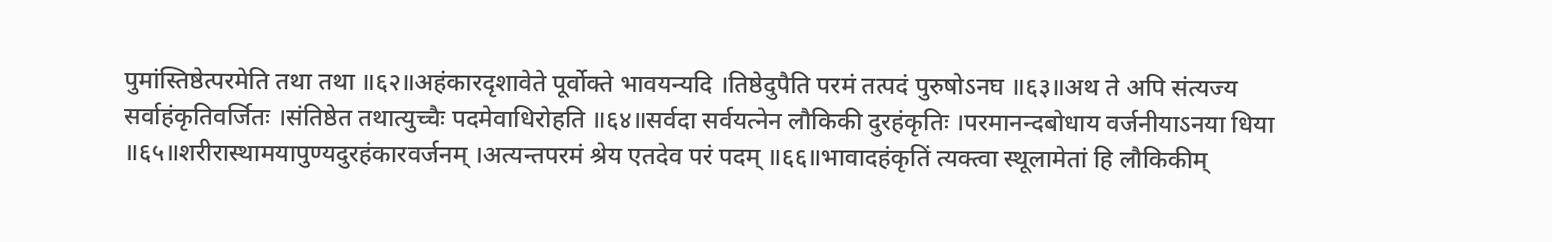पुमांस्तिष्ठेत्परमेति तथा तथा ॥६२॥अहंकारदृशावेते पूर्वोक्ते भावयन्यदि ।तिष्ठेदुपैति परमं तत्पदं पुरुषोऽनघ ॥६३॥अथ ते अपि संत्यज्य सर्वाहंकृतिवर्जितः ।संतिष्ठेत तथात्युच्चैः पदमेवाधिरोहति ॥६४॥सर्वदा सर्वयत्नेन लौकिकी दुरहंकृतिः ।परमानन्दबोधाय वर्जनीयाऽनया धिया ॥६५॥शरीरास्थामयापुण्यदुरहंकारवर्जनम् ।अत्यन्तपरमं श्रेय एतदेव परं पदम् ॥६६॥भावादहंकृतिं त्यक्त्वा स्थूलामेतां हि लौकिकीम्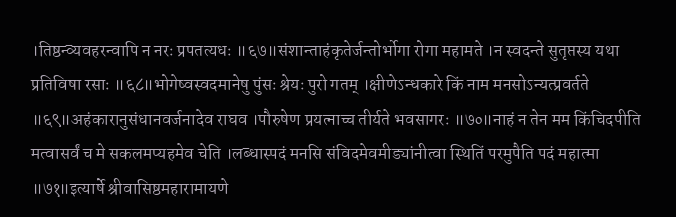।तिष्ठन्व्यवहरन्वापि न नरः प्रपतत्यधः ॥६७॥संशान्ताहंकृतेर्जन्तोर्भोगा रोगा महामते ।न स्वदन्ते सुतृप्तस्य यथा प्रतिविषा रसाः ॥६८॥भोगेष्वस्वदमानेषु पुंसः श्रेयः पुरो गतम् ।क्षीणेऽन्धकारे किं नाम मनसोऽन्यत्प्रवर्तते ॥६९॥अहंकारानुसंधानवर्जनादेव राघव ।पौरुषेण प्रयत्नाच्च तीर्यते भवसागरः ॥७०॥नाहं न तेन मम किंचिदपीति मत्वासर्वं च मे सकलमप्यहमेव चेति ।लब्धास्पदं मनसि संविदमेवमीड्यांनीत्वा स्थितिं परमुपैति पदं महात्मा ॥७१॥इत्यार्षे श्रीवासिष्ठमहारामायणे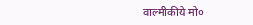वाल्मीकीये मो०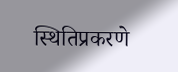स्थितिप्रकरणे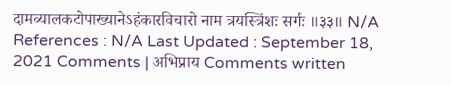दामव्यालकटोपाख्यानेऽहंकारविचारो नाम त्रयस्त्रिंशः सर्गः ॥३३॥ N/A References : N/A Last Updated : September 18, 2021 Comments | अभिप्राय Comments written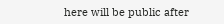here will be public after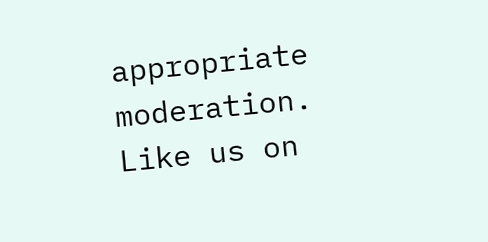appropriate moderation. Like us on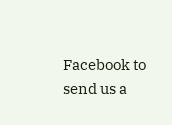Facebook to send us a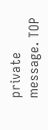private message. TOP